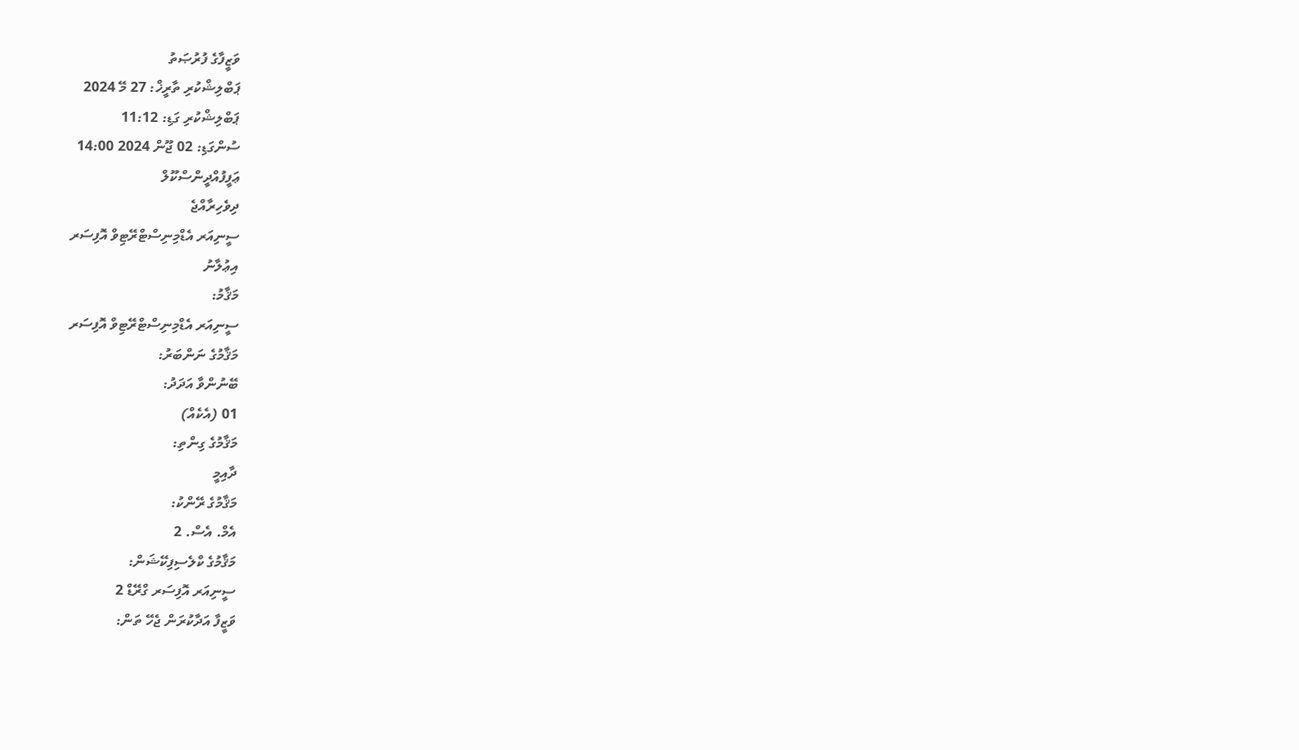ވަޒީފާގެ ފުރުޞަތު
ޕަބްލިޝްކުރި ތާރީޚް: 27 މޭ 2024
ޕަބްލިޝްކުރި ގަޑި: 11:12
ސުންގަޑި: 02 ޖޫން 2024 14:00
ޢަފީފުއްދީންސްކޫލް
ދިވެހިރާއްޖެ
ސީނިއަރ އެޑްމިނިސްޓްރޭޓިވް އޮފިސަރ
އިޢުލާނު
މަޤާމު:
ސީނިއަރ އެޑްމިނިސްޓްރޭޓިވް އޮފިސަރ
މަޤާމުގެ ނަންބަރު:
ބޭނުންވާ އަދަދު:
01 (އެކެއް)
މަޤާމުގެ ގިންތި:
ދާއިމީ
މަޤާމުގެ ރޭންކު:
އެމް. އެސް. 2
މަޤާމުގެ ކްލެސިފިކޭޝަން:
ސީނިއަރ އޮފިސަރ ގްރޭޑް 2
ވަޒީފާ އަދާކުރަން ޖެހޭ ތަން: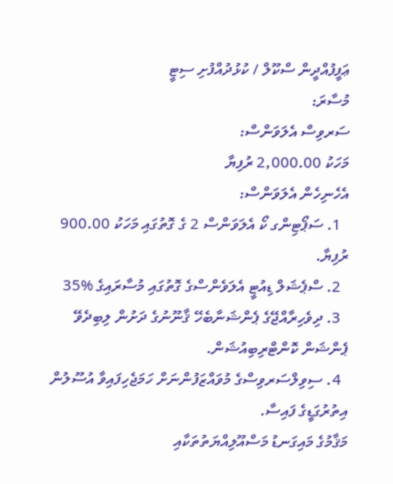ޢަފީފުއްދީން ސްކޫލް / ކުޅުދުއްފުށި ސިޓީ
މުސާރަ:
ސަރވިސް އެލަވަންސް:
މަހަކު 2,000.00 ރުފިޔާ
އެހެނިހެން އެލަވަންސް:
  1. ސަޕޯޓިންގ ކޯ އެލަވަންސް 2 ގެ ގޮތުގައި މަހަކު 900.00 ރުފިޔާ.
  2. ސްޕެޝަލް ޑިއުޓީ އެލަވެންސްގެ ގޮތުގައި މުސާރައިގެ %35
  3. ދިވެހިރާއްޖޭގެ ޕެންޝަނާބެހޭ ޤާނޫނުގެ ދަށުން ލިބިދެވޭ ޕެންޝަން ކޮންޓްރިބިއުޝަން.
  4. ސިވިލްސަރވިސްގެ މުވައްޒަފުންނަށް ހަމަޖެހިފައިވާ އުސޫލުން އިތުރުގަޑީގެ ފައިސާ.
މަޤާމުގެ މައިގަނޑު މަސްއޫލިއްޔަތުތަކާއި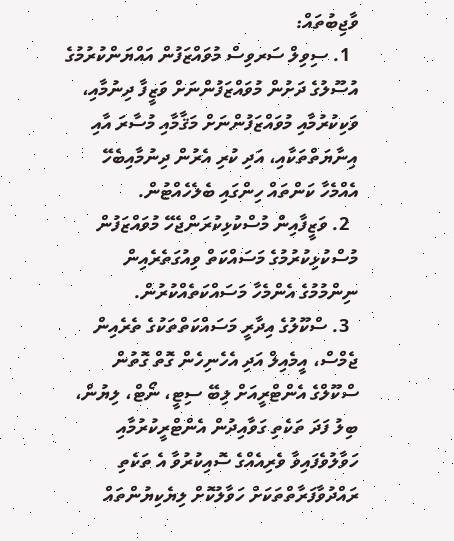ވާޖިބުތައް:
  1. ސިވިލް ސަރވިސް މުވައްޒަފުން އައްޔަންކުރުމުގެ އުސޫލުގެ ދަށުން މުވައްޒަފުންނަށް ވަޒީފާ ދިނުމާއި، ވަކިކުރުމާއި މުވައްޒަފުންނަށް މަޤާމާއި މުސާރަ އާއި އިނާޔަތްތަކާއި، އަދި ކުރި އެރުން ދިނުމާއިބެހޭ އެއްމެހާ ކަންތައް ހިންގައި ބެލެހެއްޓުން.
  2. ވަޒީފާއިން މުސްކުޅިކުރަންޖެހޭ މުވައްޒަފުން މުސްކުޅިކުރުމުގެ މަސައްކަތް ވިއުގަތެރެއިން ނިންމުމުގެ އެންމެހާ މަސައްކަތެއްކުރުން.
  3. ސްކޫލުގެ އިދާރީ މަސައްކަތްތަކުގެ ތެރެއިން ޖެމްސް، އީމެއިލް އަދި އެހެނިހެން ގޮތް ގޮތުން ސްކޫލްގެ އެންޓްރީއަށް ލިބޭ ސިޓީ، ނޯޓް، ލިޔުން، ބިލު ފަދަ ތަކެތި ގަވާއިދުން އެންޓްރީކުރުމާއި ހަވާލުވެފައިވާ ވެރިއެއްގެ ސޮއިކުރުވާ އެ ތަކެތި ރައްދުވާފަރާތްތަކަށް ހަވާލުކޮށް ލިޔެކިޔުންތައް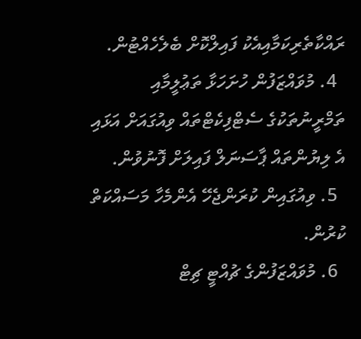ރައްކާތެރިކަމާއިއެކު ފައިލްކޮށް ބެލެހެއްޓުން.
  4. މުވައްޒަފުން ހުށަހަޅާ ތަޢުލީމާއި ތަމްރީނުތަކުގެ ސެޓްފިކެޓްތައް ވިއުގައަށް އަޅައި އެ ލިޔުންތައް ޕާސަނަލް ފައިލަށް ފޮނުވުން.
  5. ވިއުގައިން ކުރަންޖެހޭ އެންމެހާ މަސައްކަތް ކުރުން.
  6. މުވައްޒަފުންގެ ޗުއްޓީ ޗިޓް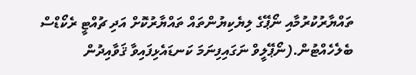ތައްޔާރުކުރުމާއި ނޯޕޭގެ ލިޔެކިޔުންތައް ތައްޔާރުކޮށް އަދި ޗުއްޓީ ރެކޯޑްސް ބެލެހެއްޓުން.(ނޯޕޭލީވް ނަގައިފިނަމަ ކަނޑައެޅިފައިވާ ޤަވާއިދުން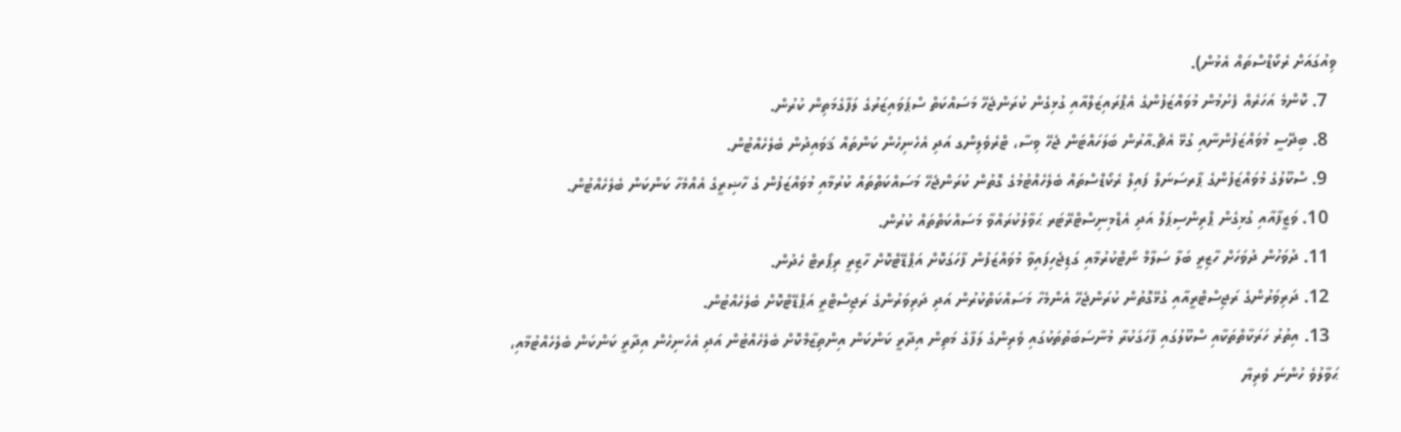ވިއުގައަށް ރެކޯޑްސްތައް އެޅުން).
  7. ކޮންމެ އަހަރެއް ފެށުމުން މުވައްޒަފުންގެ އެޕްރައިޒަލްއާއި ގުޅިގެން ކުރަންޖެހޭ މަސައްކަތް ސްޕަވައިޒަރުގެ ލަފާގެމަތިން ކުރުން.
  8. ބިދޭސީ މުވައްޒަފުންނާއި ގުޅޭ އެޗް.އާރުން ބަލަހައްޓަން ޖެހޭ ވިސާ، ޓްރެވެލިންގ އަދި އެހެނިހެން ކަންތައް ޤަވައިދުން ބެލެހެއްޓުން.
  9. ސްކޫލުގެ މުވައްޒަފުންގެ ޕާރސަނަލް ފައިލް ރެކޯޑްސްތައް ބެލެހެއްޓުމުގެ ގޮތުން ކުރަންޖެހޭ މަސައްކަތްތައް ކުރުމާއި މުވައްޒަފުން ގެ ހާޟިރީގެ އެއްމެހާ ކަންކަން ބެލެހެއްޓުން.
  10. ވަޒީފާއާއި ގުޅިގެން ޕްރިންސިޕަލް އަދި އެޑްމިނިސްޓްރޭޓަރ ޙަވާލުކުރައްވާ މަސައްކަތްތައް ކުރުން.
  11. ދުވަހުން ދުވަހަށް ހާޒިރީ ބަލާ ސަލާމް ނޯޓްކުރުމާއި ގަޑިޖެހިފައިވާ މުވައްޒަފުން ފާހަގަކޮށް އަޕްޑޭޓްކޮށް ހާޒިރީ ރިޕޯރޓް ހެދުން.
  12. ދަރިވަރުންގެ ރަޖިސްޓްރީއާއި ގުޅޭގޮތުން ކުރަންޖެހޭ އެންމެހާ މަސައްކަތްކުރުން އަދި ދަރިވަރުންގެ ރަޖިސްޓްރީ އަޕްޑޭޓްކޮށް ބެލެހެއްޓުން.
  13. އިތުރު ހަރަކާތްތަކާއި ސްކޫލުގައި ފާހަގަކުރާ މުނާސަބަތުތަކުގައި ވެރިންގެ ލަފާގެ މަތިން އިދާރީ ކަންކަން އިންތިޒާމްކޮށް ބެލެހެއްޓުން އަދި އެހެނިހެން އިދާރީ ކަންކަން ބެލެހެއްޓުމާއި، ޙަވާލުވެ ހުންނަ ވެރިޔާ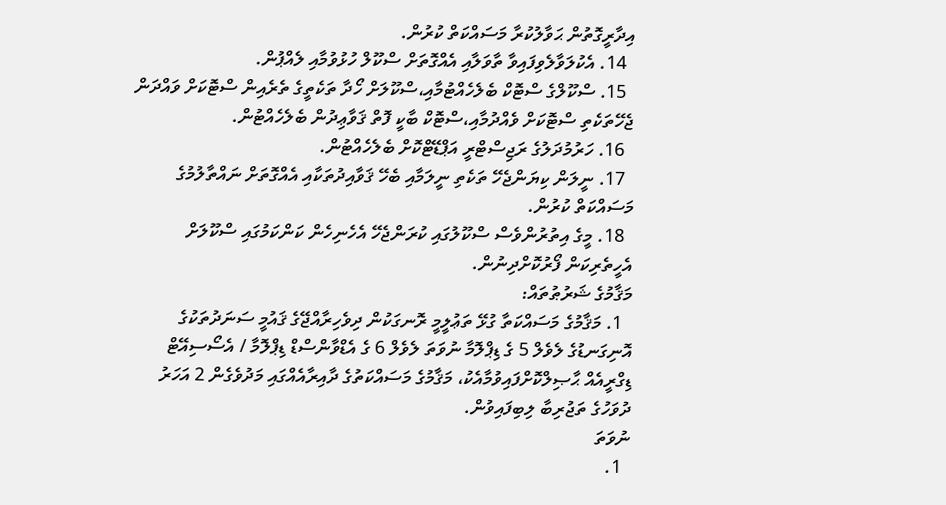އިދާރީގޮތުން ޙަވާލުކުރާ މަސައްކަތް ކުރުން.
  14. އެކުލަވާލެވިފައިވާ ތާވަލާއި އެއްގޮތަށް ސްކޫލް ހުޅުވުމާއި ލެއްޕުން.
  15. ސްކޫލްގެ ސްޓޮކް ބެލެހެއްޓުމާއި،ސްކޫލަށް ހޯދާ ތަކެތީގެ ތެރެއިން ސްޓޮކަށް ވައްދަން ޖެހޭތަކެތި ސްޓޮކަށް ވެއްދުމާއި،ސްޓޮކް ބާކީ ފޮތް ޤަވާޢިދުން ބެލެހެއްޓުން.
  16. ހަރުމުދަލުގެ ރަޖިސްޓްރީ އަޕްޑޭޓްކޮށް ބެލެހެއްޓުން.
  17. ނީލަން ކިޔަންޖެހޭ ތަކެތި ނީލަމާއި ބެހޭ ޤަވާއިދުތަކާއި އެއްގޮތަށް ނައްތާލުމުގެ މަސައްކަތް ކުރުން.
  18. މީގެ އިތުރުންވެސް ސްކޫލުގައި ކުރަންޖެހޭ އެހެނިހެން ކަންކަމުގައި ސްކޫލަށް އެހީތެރިކަން ފޯރުކޮށްދިނުން.
މަޤާމުގެ ޝަރުޠުތައް:
  1. މަޤާމުގެ މަސައްކަތާ ގުޅޭ ތަޢުލީމީ ރޮނގަކުން ދިވެހިރާއްޖޭގެ ޤައުމީ ސަނަދުތަކުގެ އޮނިގަނޑުގެ ލެވެލް 5 ގެ ޑިޕްލޮމާ ނުވަތަ ލެވެލް 6 ގެ އެޑްވާންސްޑް ޑިޕްލޮމާ / އެސޯސިއޭޓް ޑިގްރީއެއް ޙާޞިލްކޮށްފައިވުމާއެކު، މަޤާމުގެ މަސައްކަތުގެ ދާއިރާއެއްގައި މަދުވެގެން 2 އަހަރު ދުވަހުގެ ތަޖުރިބާ ލިބިފައިވުން.
ނުވަތަ
  1.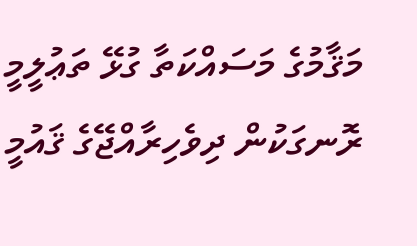މަޤާމުގެ މަސައްކަތާ ގުޅޭ ތަޢުލީމީ ރޮނގަކުން ދިވެހިރާއްޖޭގެ ޤައުމީ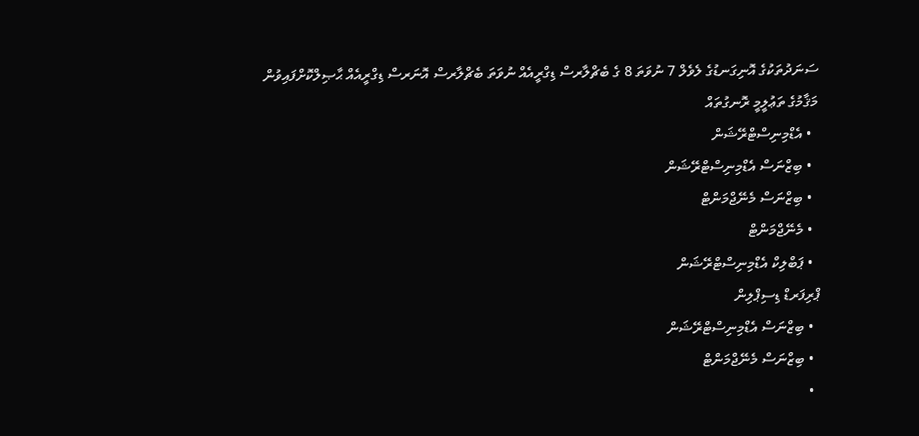ސަނަދުތަކުގެ އޮނިގަނޑުގެ ލެވެލް 7 ނުވަތަ 8 ގެ ބެޗްލާރސް ޑިގްރީއެއް ނުވަތަ ބެޗްލާރސް އޮނަރސް ޑިގްރީއެއް ޙާޞިލްކޮށްފައިވުން
މަޤާމުގެ ތަޢުލީމީ ރޮނގުތައް
  • އެޑްމިނިސްޓްރޭޝަން
  • ބިޒްނަސް އެޑްމިނިސްޓްރޭޝަން
  • ބިޒްނަސް މެނޭޖްމަންޓް
  • މެނޭޖްމަންޓް
  • ޕަބްލިކް އެޑްމިނިސްޓްރޭޝަން
ޕްރިފަރޑް ޑިސިޕްލިން
  • ބިޒްނަސް އެޑްމިނިސްޓްރޭޝަން
  • ބިޒްނަސް މެނޭޖްމަންޓް
  •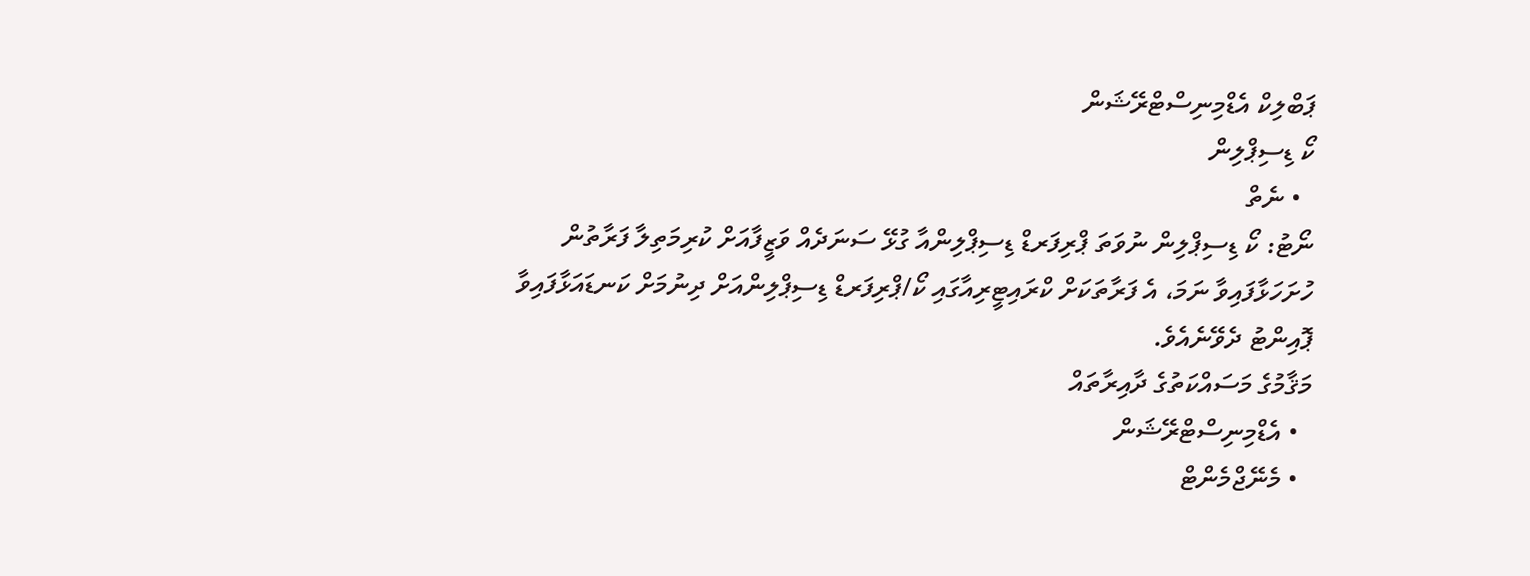ޕަބްލިކް އެޑްމިނިސްޓްރޭޝަން
ކޯ ޑިސިޕްލިން
  • ނެތް
ނޯޓު: ކޯ ޑިސިޕްލިން ނުވަތަ ޕްރިފަރޑް ޑިސިޕްލިންއާ ގުޅޭ ސަނަދެއް ވަޒީފާއަށް ކުރިމަތިލާ ފަރާތުން ހުށަހަޅާފައިވާ ނަމަ، އެ ފަރާތަކަށް ކްރައިޓީރިއާގައި ކޯ/ޕްރިފަރޑް ޑިސިޕްލިންއަށް ދިނުމަށް ކަނޑައަޅާފައިވާ ޕޮއިންޓު ދެވޭނެއެވެ.
މަޤާމުގެ މަސައްކަތުގެ ދާއިރާތައް
  • އެޑްމިނިސްޓްރޭޝަން
  • މެނޭޖްމެންޓް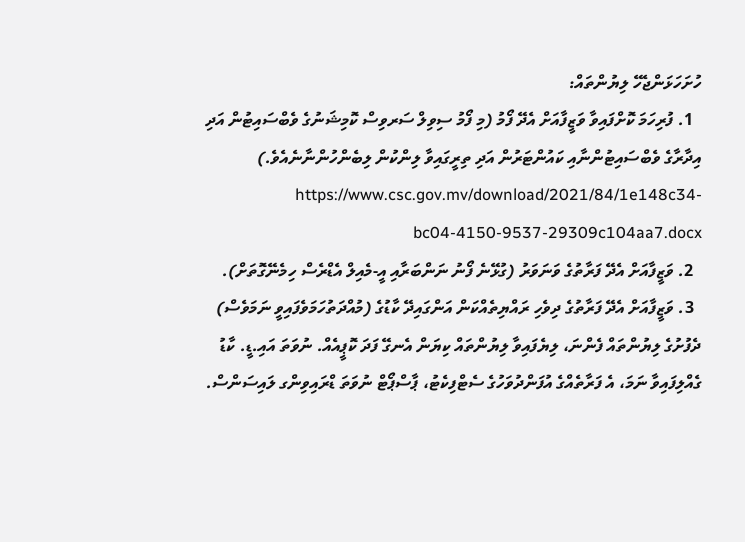ހުށަހަޅަންޖެހޭ ލިޔުންތައް:
  1. ފުރިހަމަ ކޮށްފައިވާ ވަޒީފާއަށް އެދޭ ފޯމު (މި ފޯމު ސިވިލް ސަރވިސް ކޮމިޝަނުގެ ވެބްސައިޓުން އަދި އިދާރާގެ ވެބްސައިޓުންނާއި ކައުންޓަރުން އަދި ތިރީގައިވާ ލިންކުން ލިބެންހުންނާނެއެވެ.)  https://www.csc.gov.mv/download/2021/84/1e148c34-bc04-4150-9537-29309c104aa7.docx
  2. ވަޒީފާއަށް އެދޭ ފަރާތުގެ ވަނަވަރު (ގުޅޭނެ ފޯނު ނަންބަރާއި އީ-މެއިލް އެޑްރެސް ހިމެނޭގޮތަށް).
  3. ވަޒީފާއަށް އެދޭ ފަރާތުގެ ދިވެހި ރައްޔިތެއްކަން އަންގައިދޭ ކާޑުގެ (މުއްދަތުހަމަވެފައިވީ ނަމަވެސް) ދެފުށުގެ ލިޔުންތައް ފެންނަ، ލިޔެފައިވާ ލިޔުންތައް ކިޔަން އެނގޭ ފަދަ ކޮޕީއެއް. ނުވަތަ އައި.ޑީ. ކާޑު ގެއްލިފައިވާ ނަމަ، އެ ފަރާތެއްގެ އުފަންދުވަހުގެ ސެޓްފިކެޓު، ޕާސްޕޯޓް ނުވަތަ ޑްރައިވިންގ ލައިސަންސް.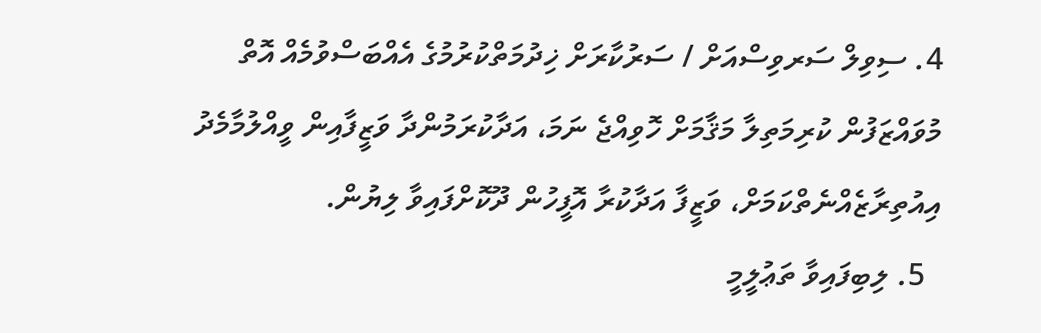4. ސިވިލް ސަރވިސްއަށް / ސަރުކާރަށް ޚިދުމަތްކުރުމުގެ އެއްބަސްވުމެއް އޮތް މުވައްޒަފުން ކުރިމަތިލާ މަޤާމަށް ހޮވިއްޖެ ނަމަ، އަދާކުރަމުންދާ ވަޒީފާއިން ވީއްލުމާމެދު އިއުތިރާޒެއްނެތްކަމަށް، ވަޒީފާ އަދާކުރާ އޮފީހުން ދޫކޮށްފައިވާ ލިޔުން.
  5. ލިބިފައިވާ ތަޢުލީމީ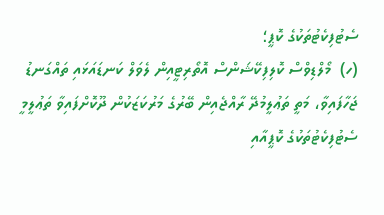ސެޓުފިކެޓުތަކުގެ ކޮޕީ؛
(ހ)  މޯލްޑިވްސް ކޮލިފިކޭޝަންސް އޮތޯރިޓީއިން ލެވަލް ކަނޑައަޅައި ތައްގަނޑު ޖަހާފައިވާ، މަތީ ތަޢުލީމުދޭ ރާއްޖެއިން ބޭރުގެ މަރުކަޒަކުން ދޫކޮށްފައިވާ ތަޢުލީމީ ސެޓުފިކެޓުތަކުގެ ކޮޕީއާއި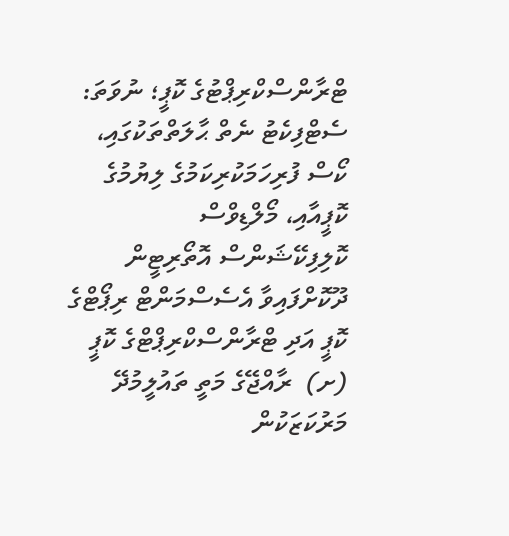ޓްރާންސްކްރިޕްޓުގެ ކޮޕީ؛ ނުވަތަ: ސެޓްފިކެޓު ނެތް ޙާލަތްތަކުގައި، ކޯސް ފުރިހަމަކުރިކަމުގެ ލިޔުމުގެ ކޮޕީއާއި، މޯލްޑިވްސް ކޮލިފިކޭޝަންސް އޮތޯރިޓީން ދޫކޮށްފައިވާ އެސެސްމަންޓް ރިޕޯޓްގެ ކޮޕީ އަދި ޓްރާންސްކްރިޕްޓްގެ ކޮޕީ
(ށ)  ރާއްޖޭގެ މަތީ ތައުލީމުދޭ މަރުކަޒަކުން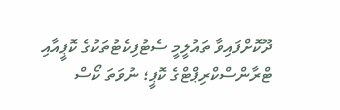ދޫކޮށްފައިވާ ތައުލީމީ ސެޓުފިކެޓުތަކުގެ ކޮޕީއާއި ޓްރާންސްކްރިޕްޓްގެ ކޮޕީ؛ ނުވަތަ ކޯސް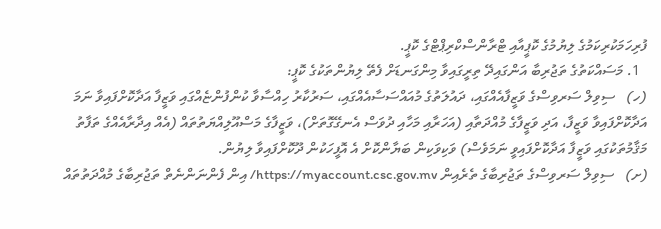ފުރިހަމަކުރިކަމުގެ ލިޔުމުގެ ކޮޕީއާއި ޓްރާންސްކްރިޕްޓްގެ ކޮޕީ.
  1. މަސައްކަތުގެ ތަޖުރިބާ އަންގައިދޭ ތިރީގައިވާ މިންގަނޑަށް ފެތޭ ލިޔުންތަކުގެ ކޮޕީ:
(ހ)   ސިވިލް ސަރވިސްގެ ވަޒީފާއެއްގައި، ދައުލަތުގެ މުއައްސަސާއެއްގައި، ސަރުކާރު ހިއްސާވާ ކުންފުންޏެއްގައި ވަޒީފާ އަދާކޮށްފައިވާ ނަމަ އަދާކޮށްފައިވާ ވަޒީފާ، އަދި ވަޒީފާގެ މުއްދަތާއި (އަހަރާއި މަހާއި ދުވަސް އެނގޭގޮތަށް)، ވަޒީފާގެ މަސްއޫލިއްޔަތުތައް (އެއް އިދާރާއެއްގެ ތަފާތު މަޤާމުތަކުގައި ވަޒީފާ އަދާކޮށްފައިވީ ނަމަވެސް) ވަކިވަކިން ބަޔާންކޮށް އެ އޮފީހަކުން ދޫކޮށްފައިވާ ލިޔުން.
(ށ)   ސިވިލް ސަރވިސްގެ ތަޖުރިބާގެ ތެރެއިން https://myaccount.csc.gov.mv/ އިން ފެންނަންނެތް ތަޖުރިބާގެ މުއްދަތުތައް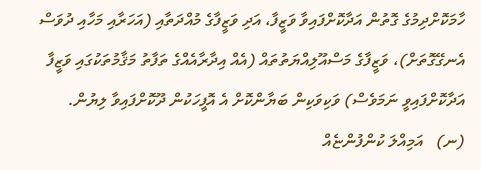ހާމަކޮށްދިމުގެ ގޮތުން އަދާކޮށްފައިވާ ވަޒީފާ، އަދި ވަޒީފާގެ މުއްދަތާއި (އަހަރާއި މަހާއި ދުވަސް އެނގޭގޮތަށް)، ވަޒީފާގެ މަސްއޫލިއްޔަތުތައް (އެއް އިދާރާއެއްގެ ތަފާތު މަޤާމުތަކުގައި ވަޒީފާ އަދާކޮށްފައިވީ ނަމަވެސް) ވަކިވަކިން ބަޔާންކޮށް އެ އޮފީހަކުން ދޫކޮށްފައިވާ ލިޔުން.
(ނ)   އަމިއްލަ ކުންފުންޏެއް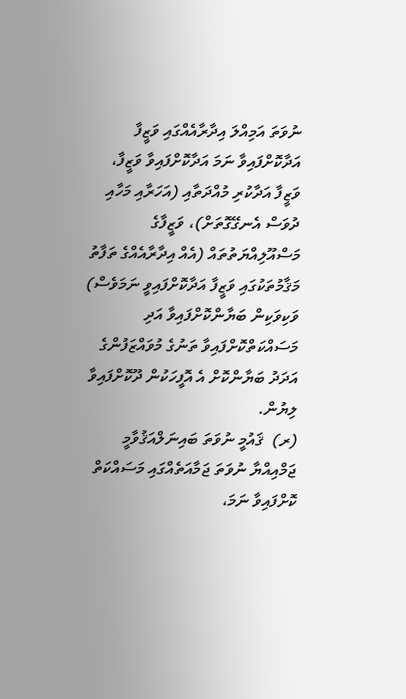ނުވަތަ އަމިއްލަ އިދާރާއެއްގައި ވަޒީފާ އަދާކޮށްފައިވާ ނަމަ އަދާކޮށްފައިވާ ވަޒީފާ، ވަޒީފާ އަދާކުރި މުއްދަތާއި (އަހަރާއި މަހާއި ދުވަސް އެނގޭގޮތަށް)، ވަޒީފާގެ މަސްއޫލިއްޔަތުތައް (އެއް އިދާރާއެއްގެ ތަފާތު މަޤާމުތަކުގައި ވަޒީފާ އަދާކޮށްފައިވީ ނަމަވެސް) ވަކިވަކިން ބަޔާންކޮށްފައިވާ އަދި މަސައްކަތްކޮށްފައިވާ ތަނުގެ މުވައްޒަފުންގެ އަދަދު ބަޔާންކޮށް އެ އޮފީހަކުން ދޫކޮށްފައިވާ ލިޔުން.
(ރ)  ޤައުމީ ނުވަތަ ބައިނަލްއަޤުވާމީ ޖަމްއިއްޔާ ނުވަތަ ޖަމާއަތެއްގައި މަސައްކަތް ކޮށްފައިވާ ނަމަ،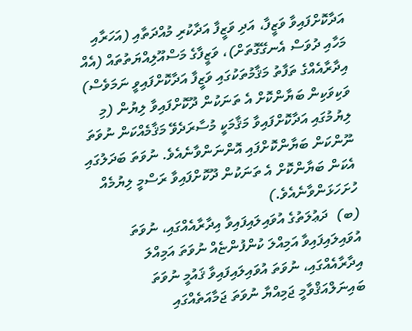އަދާކޮށްފައިވާ ވަޒީފާ، އަދި ވަޒީފާ އަދާކުރި މުއްދަތާއި (އަހަރާއި މަހާއި ދުވަސް އެނގޭގޮތަށް)، ވަޒީފާގެ މަސްއޫލިއްޔަތުތައް (އެއް އިދާރާއެއްގެ ތަފާތު މަޤާމުތަކުގައި ވަޒީފާ އަދާކޮށްފައިވީ ނަމަވެސް) ވަކިވަކިން ބަޔާންކޮށް އެ ތަނަކުން ދޫކޮށްފައިވާ ލިޔުން (މި ލިޔުމުގައި އަދާކޮށްފައިވާ މަޤާމަކީ މުސާރަދެވޭ މަޤާމެއްކަން ނުވަތަ ނޫންކަން ބަޔާންކޮށްފައި އޮންނަންވާނެއެވެ. ނުވަތަ ބަދަލުގައި އެކަން ބަޔާންކޮށް އެ ތަނަކުން ދޫކޮށްފައިވާ ރަސްމީ ލިޔުމެއް ހުށަހަޅަންވާނެއެވެ.)
(ބ)  ދަޢުލަތުގެ އުވައިލައިފައިވާ އިދާރާއެއްގައި، ނުވަތަ އުވައިލައިފައިވާ އަމިއްލަ ކުންފުންޏެއް ނުވަތަ އަމިއްލަ އިދާރާއެއްގައި، ނުވަތަ އުވައިލައިފައިވާ ޤައުމީ ނުވަތަ ބައިނަލްއަޤްވާމީ ޖަމިއްޔާ ނުވަތަ ޖަމާއަތެއްގައި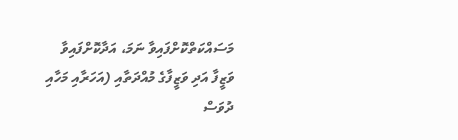މަސައްކަތްކޮށްފައިވާ ނަމަ، އަދާކޮށްފައިވާ ވަޒީފާ އަދި ވަޒީފާގެ މުއްދަތާއި (އަހަރާއި މަހާއި ދުވަސް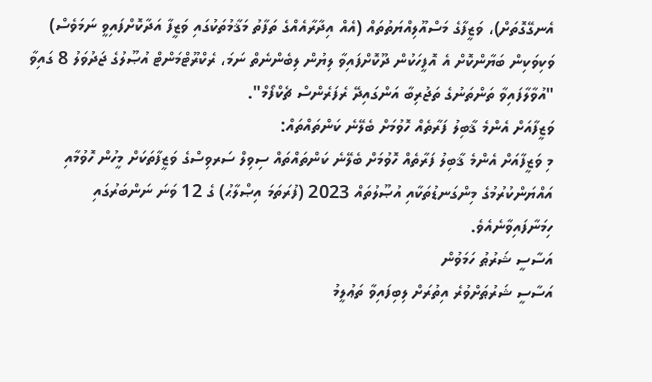އެނގޭގޮތަށް)، ވަޒީފާގެ މަސްއޫލިއްޔަތުތައް (އެއް އިދާރާއެއްގެ ތަފާތު މަޤާމުތަކުގައި ވަޒީފާ އަދާކޮށްފައިވީ ނަމަވެސް) ވަކިވަކިން ބަޔާންކޮށް އެ އޮފީހަކުން ދޫކޮށްފައިވާ ލިޔުން ލިބެންނެތް ނަމަ، ރެކްރޫޓްމަންޓް އުޞޫލުގެ ޖަދުވަލު 8 ގައިވާ "އުވާލާފައިވާ ތަންތަނުގެ ތަޖުރިބާ އަންގައިދޭ ރެފަރެންސް ޗެކްފޯމް".
ވަޒީފާއަށް އެންމެ ޤާބިލު ފަރާތެއް ހޮވުމަށް ބެލޭނެ ކަންތައްތައް:
މި ވަޒީފާއަށް އެންމެ ޤާބިލު ފަރާތެއް ހޮވުމަށް ބެލޭނެ ކަންތައްތައް ސިވިލް ސަރވިސްގެ ވަޒީފާތަކަށް މީހުން ހޮވުމާއި އައްޔަންކުރުމުގެ މިންގަނޑުތަކާއި އުޞޫލުތައް 2023 (ފުރަތަމަ އިޞްލާޙު) ގެ 12 ވަނަ ނަންބަރުގައި ހިމަނާފައިވާނެއެވެ.
އަސާސީ ޝަރުޠު ހަމަވުން
އަސާސީ ޝަރުޠަށްވުރެ އިތުރަށް ލިބިފައިވާ ތަޢުލީމު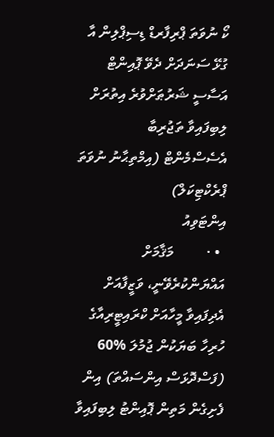ކޯ ނުވަތަ ޕްރިފާރޑް ޑިސިޕްލިން އާ ގުޅޭ ސަނަދަށް ދެވޭ ޕޮއިންޓް
އަސާސީ ޝަރުޠަށްވުރެ އިތުރަށް ލިބިފައިވާ ތަޖުރިބާ
އެސެސްމެންޓް (އިމްތިޙާނު ނުވަތަ ޕްރެކްޓިކަލް)
އިންޓަވިއު
  • ·         މަޤާމަށް އައްޔަންކުރެވޭނީ، ވަޒީފާއަށް އެދިފައިވާ މީހާއަށް ކްރައިޓީރިއާގެ ހުރިހާ ބަޔަކުން ޖުމުލަ %60 (ފަސްދޮޅަސް އިންސައްތަ) އިން ފެށިގެން މަތިން ޕޮއިންޓު ލިބިފައިވާ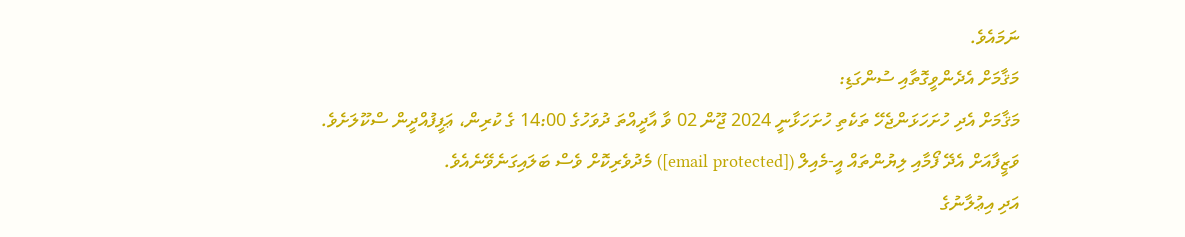ނަމައެވެ.
މަޤާމަށް އެދެންވީގޮތާއި ސުންގަޑި:
މަޤާމަށް އެދި ހުށަހަޅަންޖެހޭ ތަކެތި ހުށަހަޅާނީ 2024 ޖޫން 02 ވާ އާދީއްތަ ދުވަހުގެ 14:00 ގެ ކުރިން، ޢަފީފުއްދީން ސްކޫލަށެވެ. ވަޒީފާއަށް އެދޭ ފޯމާއި ލިޔުންތައް އީ-މެއިލް ([email protected]) މެދުވެރިކޮށް ވެސް ބަލައިގަނެވޭނެއެވެ.
އަދި އިޢުލާނުގެ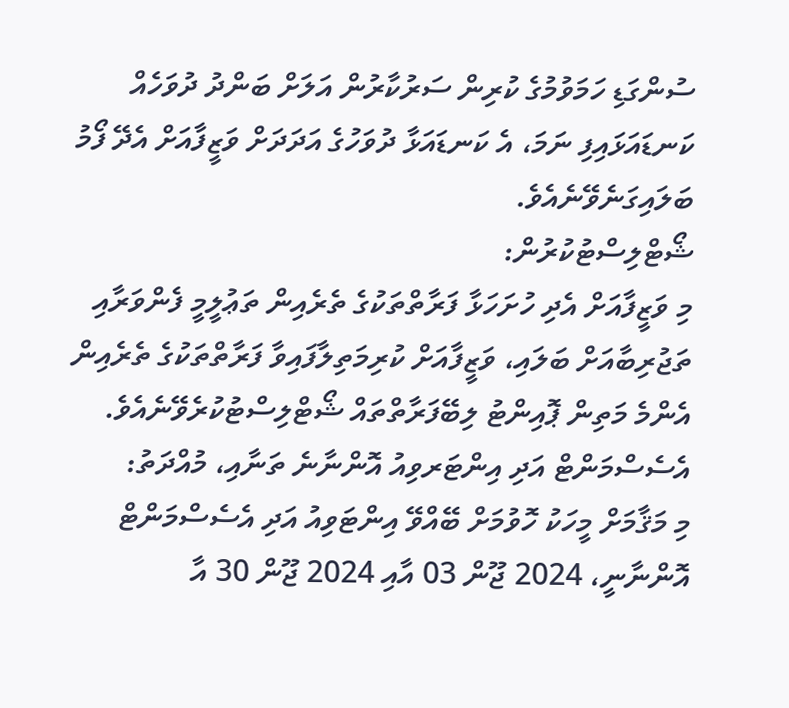ސުންގަޑި ހަމަވުމުގެ ކުރިން ސަރުކާރުން އަލަށް ބަންދު ދުވަހެއް ކަނޑައަޅައިފި ނަމަ، އެ ކަނޑައަޅާ ދުވަހުގެ އަދަދަށް ވަޒީފާއަށް އެދޭ ފޯމު ބަލައިގަނެވޭނެއެވެ.
ޝޯޓްލިސްޓުކުރުން:
މި ވަޒީފާއަށް އެދި ހުށަހަޅާ ފަރާތްތަކުގެ ތެރެއިން ތަޢުލީމީ ފެންވަރާއި ތަޖުރިބާއަށް ބަލައި، ވަޒީފާއަށް ކުރިމަތިލާފައިވާ ފަރާތްތަކުގެ ތެރެއިން އެންމެ މަތިން ޕޮއިންޓު ލިބޭފަރާތްތައް ޝޯޓްލިސްޓުކުރެވޭނެއެވެ.
އެސެސްމަންޓް އަދި އިންޓަރވިއު އޮންނާނެ ތަނާއި، މުއްދަތު:
މި މަޤާމަށް މީހަކު ހޮވުމަށް ބޭއްވޭ އިންޓަވިއު އަދި އެސެސްމަންޓް އޮންނާނީ، 2024 ޖޫން 03 އާއި 2024 ޖޫން 30 އާ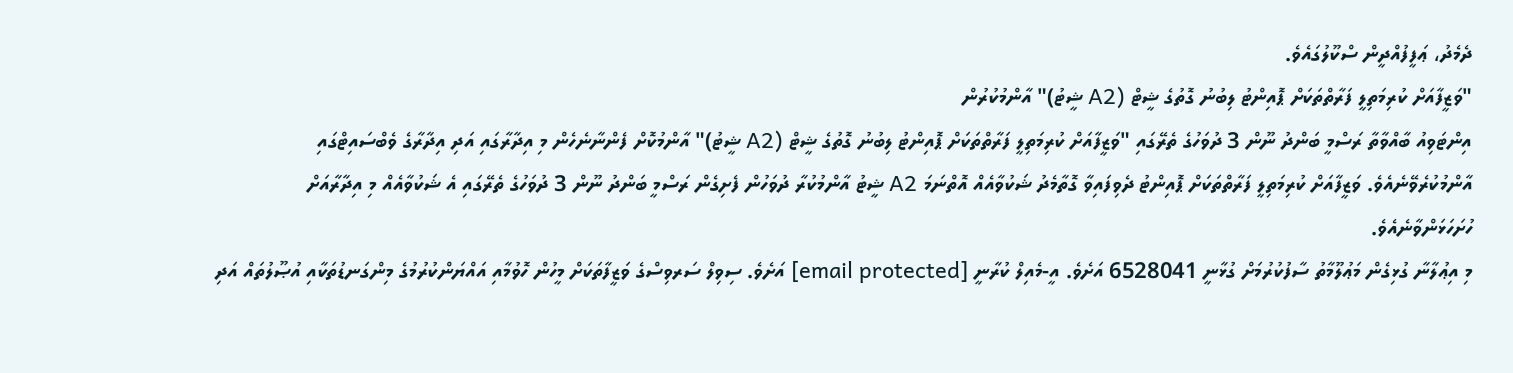ދެމެދު، ޢަފީފުއްދީން ސްކޫލުގައެވެ.
"ވަޒީފާއަށް ކުރިމަތިލީ ފަރާތްތަކަށް ޕޮއިންޓު ލިބުނު ގޮތުގެ ޝީޓް (A2 ޝީޓު)" އާންމުކުރުން
އިންޓަވިއު ބާއްވާތާ ރަސްމީ ބަންދު ނޫން 3 ދުވަހުގެ ތެރޭގައި "ވަޒީފާއަށް ކުރިމަތިލީ ފަރާތްތަކަށް ޕޮއިންޓު ލިބުނު ގޮތުގެ ޝީޓް (A2 ޝީޓު)" އާންމުކޮށް ފެންނާނެހެން މި އިދާރާގައި އަދި އިދާރާގެ ވެބްސައިޓްގައި އާންމުކުރެވޭނެއެވެ. ވަޒީފާއަށް ކުރިމަތިލީ ފަރާތްތަކަށް ޕޮއިންޓު ދެވިފައިވާ ގޮތާމެދު ޝަކުވާއެއް އޮތްނަމަ A2 ޝީޓު އާންމުކުރާ ދުވަހުން ފެށިގެން ރަސްމީ ބަންދު ނޫން 3 ދުވަހުގެ ތެރޭގައި އެ ޝަކުވާއެއް މި އިދާރާއަށް ހުށަހަޅަންވާނެއެވެ.
މި އިޢުލާނާ ގުޅިގެން މަޢުލޫމާތު ސާފުކުރުމަށް ގުޅާނީ 6528041 އަށެވެ. އީ-މެއިލް ކުރާނީ [email protected] އަށެވެ. ސިވިލް ސަރވިސްގެ ވަޒީފާތަކަށް މީހުން ހޮވުމާއި އައްޔަންކުރުމުގެ މިންގަނޑުތަކާއި އުޞޫލުތައް އަދި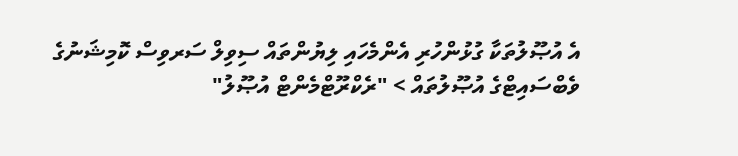އެ އުޞޫލުތަކާ ގުޅުންހުރި އެންމެހައި ލިޔުންތައް ސިވިލް ސަރވިސް ކޮމިޝަނުގެ ވެބްސައިޓްގެ އުޞޫލުތައް > "ރެކްރޫޓްމެންޓް އުޞޫލު"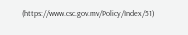(https://www.csc.gov.mv/Policy/Index/51)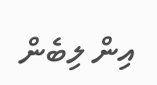އިން ލިބެން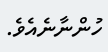ހުންނާނެއެވެ.